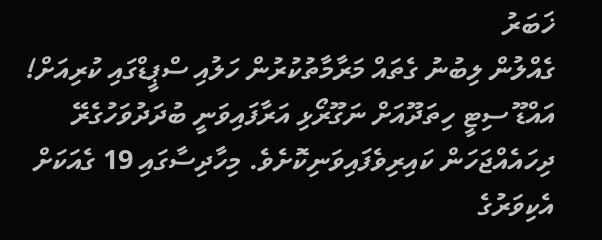ޚަބަރު
ގެއްލުން ލިބުނު ގެތައް މަރާމާތުކުރުން ހަލުއި ސްޕީޑްގައި ކުރިއަށް!
އައްޑޫ ސިޓީ ހިތަދޫއަށް ނަގޫރޯޅި އަރާފައިވަނީ ބުދަދުވަހުގެރޭ ދިހައެއްޖަހަން ކައިރިވެފައިވަނިކޮށެވެ. މިހާދިސާގައި 19 ގެއަކަށް އެކިވަރުގެ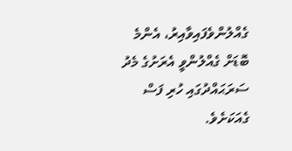ގެއްލުންވެފައިވާއިރު، އެންމެ ބޮޑަށް ގެއްލުންވީ އެރަށުގެ މެދު ސަރަޙައްދުގައި ހުރި ފަސް ގެއަކަށެވެ.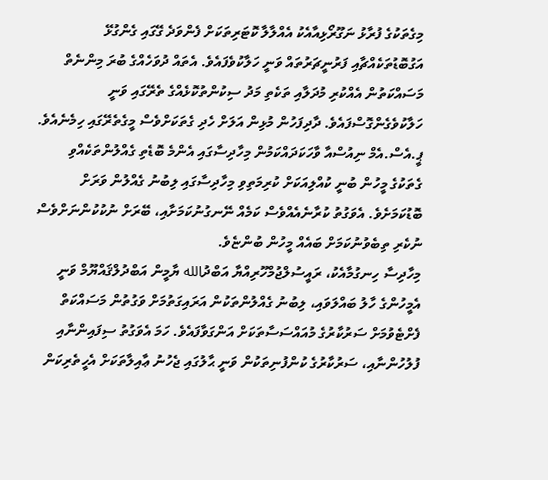މިގެތަކުގެ ފުރާޅު ނަގޫރޯޅިއާއެކު އެއްލާލާ ކޮޓަރިތަކަށް ފެންވަދެ ގޭގައި ގެންގުޅޭ އަގުބޮޑުތަކެއްޗާއި ފަރުނީޗަރުތައް ވަނީ ހަލާކުވެފައެވެ. އެތައް ދުވަހެއްގެ ބުރަ މިންނެތް މަސައްކަތުން އެއްކުރި މުދަލާއި ތަކެތި މަދު ސިކުންތުކޮޅެއްގެ ތެރޭގައި ވަނީ ހަލާކުވެގެންގޮސްފައެވެ. ދާދިފަހުން މުޅިން އަލަށް ހެދި ގެތަކަށްވެސް މީގެތެރޭގައި ހިމެނެއެވެ.
ޕީ.އެސް.އެމް ނިއުސްއާ ވާހަކަދައްކަމުން މިހާދިސާގައި އެންމެ ބޮޑެތި ގެއްލުންތަކެއްވި ގެތަކުގެ މީހުން ބުނީ ކުއްލިއަކަށް ކުރިމަތިވި މިހާދިސާގައި ލިބުނު ގެއްލުން ވަރަށް ބޮޑުކަމަށެވެ. އެވަގުތު ކުރާނެއެއްވެސް ކަމެއް ނޭނގުނުކަމަށާއި، ބޭރަށް ނުކުކުންނަށްވެސް ނުކެރި ތިބެވުނުކަމަށް ބައެއް މީހުން ބުންޏެވެ.
މިހާދިސާ ހިނގުމާއެކު، ރައީސުލްޖުމްހޫރިއްޔާ އަބްދުالله ޔާމީން އަބްދުލްޤައްޔޫމް ވަނީ އެމީހުންގެ ހާލު ބައްލަވައި، ލިބުނު ގެއްލުންތަކުން އަރައިގަތުމަށް ވަގުތުން މަސައްކަތް ފެށްޓެވުމަށް ސަރުކާރުގެ މުއައްސަސާތަކަށް އަންގަވާފައެވެ. ހަމަ އެވަގުތު ސިފައިންނާއި ފުލުހުންނާއި، ސަރުކާރުގެ ކުންފުނިތަކުން ވަނީ ޙާލުގައި ޖެހުނު ޢާއިލާތަކަށް އެހީތެރިކަން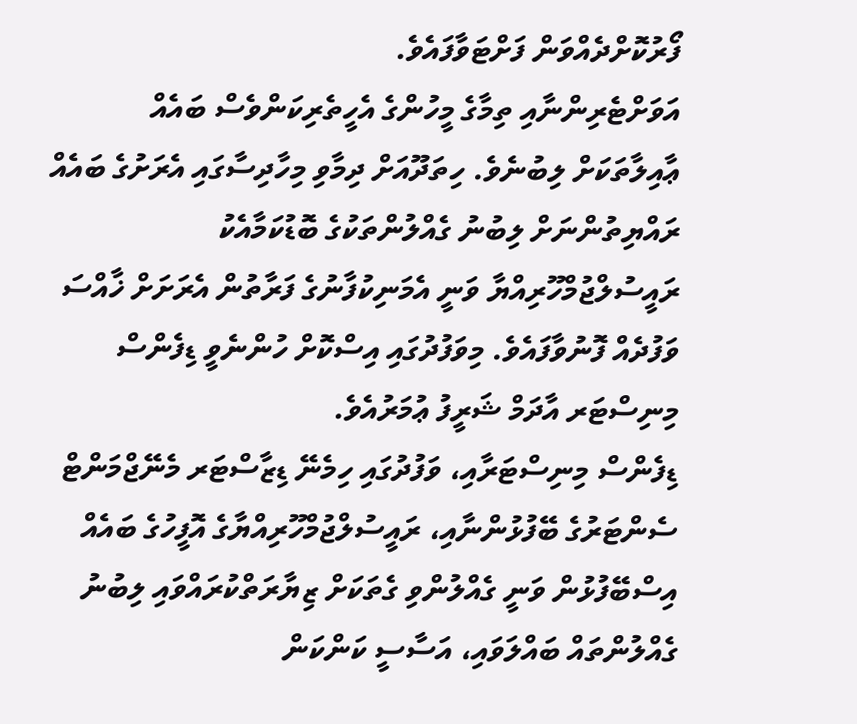ފޯރުކޮށްދެއްވަން ފަށްޓަވާފައެވެ.
އަވަށްޓެރިންނާއި ތިމާގެ މީހުންގެ އެހީތެރިކަންވެސް ބައެއް ޢާއިލާތަކަށް ލިބުނެވެ. ހިތަދޫއަށް ދިމާވި މިހާދިސާގައި އެރަށުގެ ބައެއް ރައްޔިތުންނަށް ލިބުނު ގެއްލުންތަކުގެ ބޮޑުކަމާއެކު ރައީސުލްޖުމްހޫރިއްޔާ ވަނީ އެމަނިކުފާނުގެ ފަރާތުން އެރަށަށް ޚާއްސަ ވަފުދެއް ފޮނުވާފައެވެ. މިވަފުދުގައި އިސްކޮށް ހުންނެވީ ޑިފެންސް މިނިސްޓަރ އާދަމް ޝަރީފު ޢުމަރުއެވެ.
ޑިފެންސް މިނިސްޓަރާއި، ވަފުދުގައި ހިމެނޭ ޑިޒާސްޓަރ މެނޭޖްމަންޓް ސެންޓަރުގެ ބޭފުޅުންނާއި، ރައީސުލްޖުމްހޫރިއްޔާގެ އޮފީހުގެ ބައެއް އިސްބޭފުޅުން ވަނީ ގެއްލުންވި ގެތަކަށް ޒިޔާރަތްކުރައްވައި ލިބުނު ގެއްލުންތައް ބައްލަވައި، އަސާސީ ކަންކަން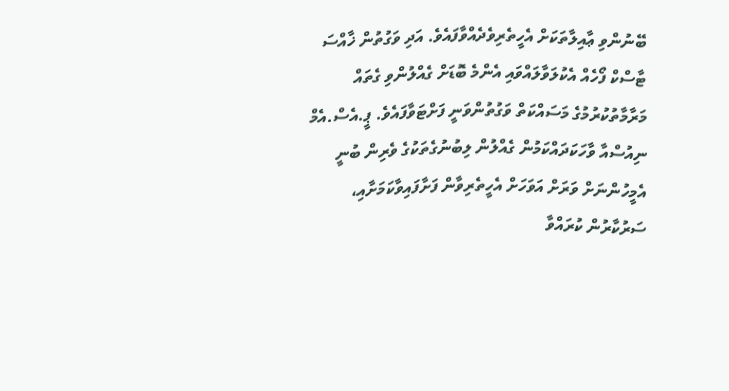ބޭނުންވި ޢާއިލާތަކަށް އެހީތެރިވެދެއްވާފައެވެ. އަދި ވަގުތުން ޚާއްސަ ޓާސްކް ފޯހެއް އެކުލަވާލައްވައި އެންމެ ބޮޑަށް ގެއްލުންވި ގެތައް މަރާމާތުކުރުމުގެ މަސައްކަތް ވަގުތުންވަނީ ފަށްޓަވާފައެވެ. ޕީ.އެސް.އެމް ނިއުސްއާ ވާހަކަދައްކަމުން ގެއްލުން ލިބުނުގެތަކުގެ ވެރިން ބުނީ އެމީހުންނަށް ވަރަށް އަވަހަށް އެހީތެރިވާން ފަށާފައިވާކަމަށާއި، ސަރުކާރުން ކުރައްވާ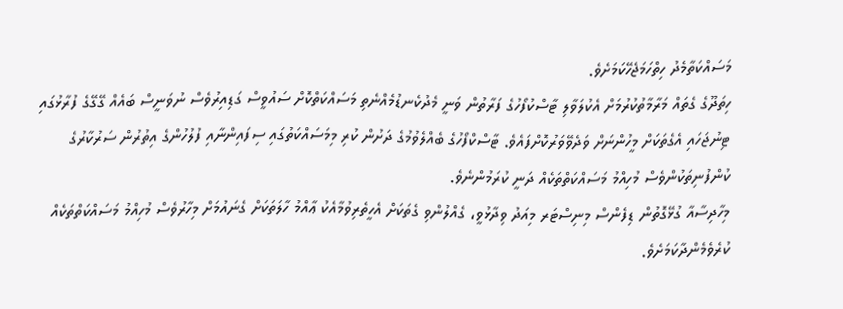މަސައްކަތާމެދު ހިތްހަމަޖެހޭކަމަށެވެ.
ހިތަދޫގެ ގެތައް މަރާމާތުކުރުމަށް އެކުލަވާލި ޓާސްކުފޯހުގެ ފަރާތުން ވަނީ މެދުކެނޑުމެއްނެތި މަސައްކަތްކޮށް ސައުވީސް ގަޑިއިރުވެސް ނުވަނީސް ބައެއް ގޭގޭގެ ފުރާޅުގައި ޓިނުޖަހައި އެގެތަކަށް މީހުންނަށް ވަދެވޭވަރުކޮށްފައެވެ. ޓާސްކްފޯހުގެ ބެއްލެވުމުގެ ދަށުން ކުރި މިމަސައްކަތުގައި ސިފައިންނާއި ފުލުހުންގެ އިތުރުން ސަރުކާރުގެ ކުންފުނިތަކުންވެސް މުހިއްމު މަސައްކަތްތަކެއް ދަނީ ކުރަމުންނެވެ.
މިހާދިސާއާ ގުޅޭގޮތުން ޑިފެންސް މިނިސްޓަރ މިއަދު ވިދާޅުވީ، ގެއްލުންވި ގެތަކަށް އެހީތެރިވުމާއެކު ޢާއްމު ހާލަތަކަށް ގެނައުމަށް މިހާރުވެސް މުހިއްމު މަސައްކަތްތަކެއް ކުރެވެމެންދާކަމަށެވެ.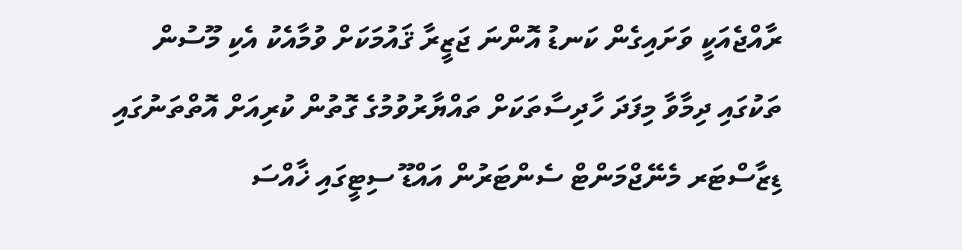ރާއްޖެއަކީ ވަށައިގެން ކަނޑު އޮންނަ ޖަޒީރާ ޤައުމަކަށް ވުމާއެކު އެކި މޫސުން ތަކުގައި ދިމާވާ މިފަދަ ހާދިސާތަކަށް ތައްޔާރުވުމުގެ ގޮތުން ކުރިއަށް އޮތްތަނުގައި ޑިޒާސްޓަރ މެނޭޖްމަންޓް ސެންޓަރުން އައްޑޫ ސިޓީގައި ޚާއްސަ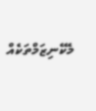މެކޭނިޒަމްތަކެއް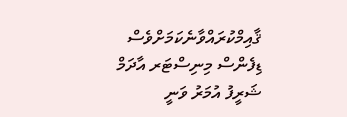ޤާއިމްކުރައްވާނެކަމަށްވެސް ޑިފެންސް މިނިސްޓަރ އާދަމް ޝަރީފު އުމަރު ވަނީ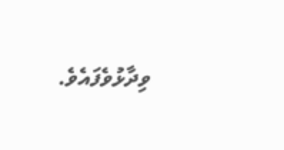ވިދާޅުވެފައެވެ.